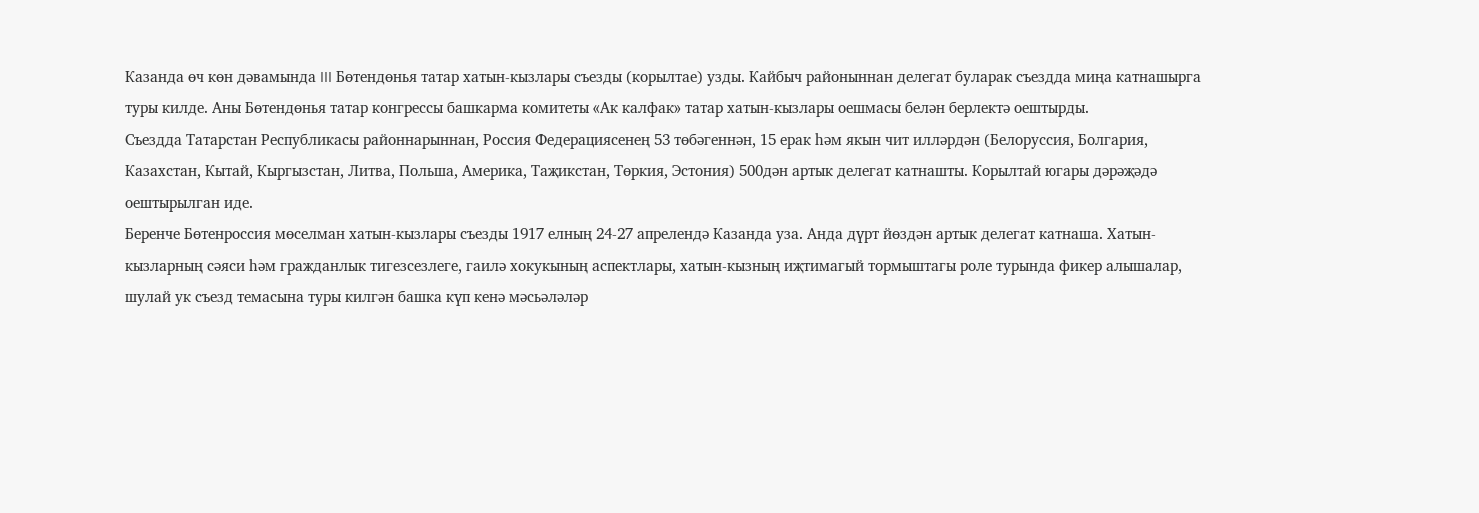Казанда өч көн дәвамында III Бөтендөнья татар хатын-кызлары съезды (корылтае) узды. Кайбыч районыннан делегат буларак съездда миңа катнашырга туры килде. Аны Бөтендөнья татар конгрессы башкарма комитеты «Ак калфак» татар хатын-кызлары оешмасы белән берлектә оештырды.
Съездда Татарстан Республикасы районнарыннан, Россия Федерациясенең 53 төбәгеннән, 15 ерак һәм якын чит илләрдән (Белоруссия, Болгария, Казахстан, Кытай, Кыргызстан, Литва, Польша, Америка, Таҗикстан, Төркия, Эстония) 500дән артык делегат катнашты. Корылтай югары дәрәҗәдә оештырылган иде.
Беренче Бөтенроссия мөселман хатын-кызлары съезды 1917 елның 24-27 апрелендә Казанда уза. Анда дүрт йөздән артык делегат катнаша. Хатын-кызларның сәяси һәм гражданлык тигезсезлеге, гаилә хокукының аспектлары, хатын-кызның иҗтимагый тормыштагы роле турында фикер алышалар, шулай ук съезд темасына туры килгән башка күп кенә мәсьәләләр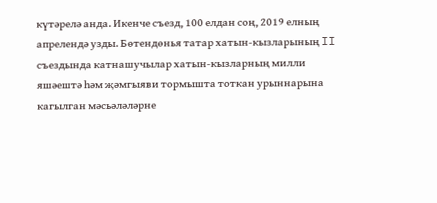күтәрелә анда. Икенче съезд, 100 елдан соң, 2019 елның апрелендә узды. Бөтендөнья татар хатын-кызларының II съездында катнашучылар хатын-кызларның милли яшәештә һәм җәмгыяви тормышта тоткан урыннарына кагылган мәсьәләләрне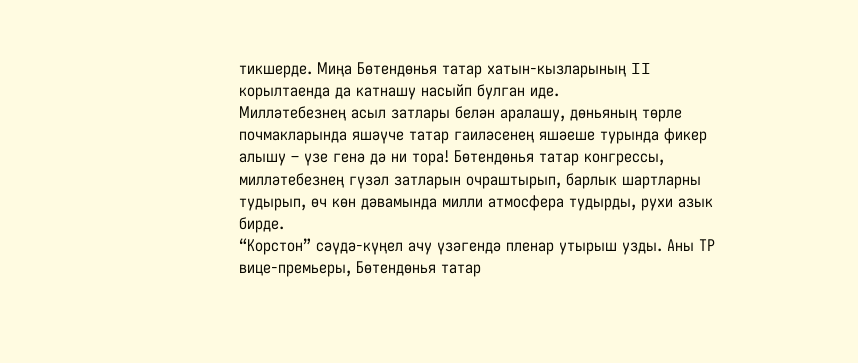тикшерде. Миңа Бөтендөнья татар хатын-кызларының II корылтаенда да катнашу насыйп булган иде.
Милләтебезнең асыл затлары белән аралашу, дөньяның төрле почмакларында яшәүче татар гаиләсенең яшәеше турында фикер алышу – үзе генә дә ни тора! Бөтендөнья татар конгрессы, милләтебезнең гүзәл затларын очраштырып, барлык шартларны тудырып, өч көн дәвамында милли атмосфера тудырды, рухи азык бирде.
“Корстон” сәүдә-күңел ачу үзәгендә пленар утырыш узды. Аны ТР вице-премьеры, Бөтендөнья татар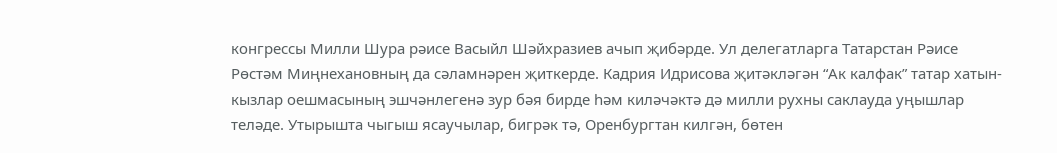конгрессы Милли Шура рәисе Васыйл Шәйхразиев ачып җибәрде. Ул делегатларга Татарстан Рәисе Рөстәм Миңнехановның да сәламнәрен җиткерде. Кадрия Идрисова җитәкләгән “Ак калфак” татар хатын-кызлар оешмасының эшчәнлегенә зур бәя бирде һәм киләчәктә дә милли рухны саклауда уңышлар теләде. Утырышта чыгыш ясаучылар, бигрәк тә, Оренбургтан килгән, бөтен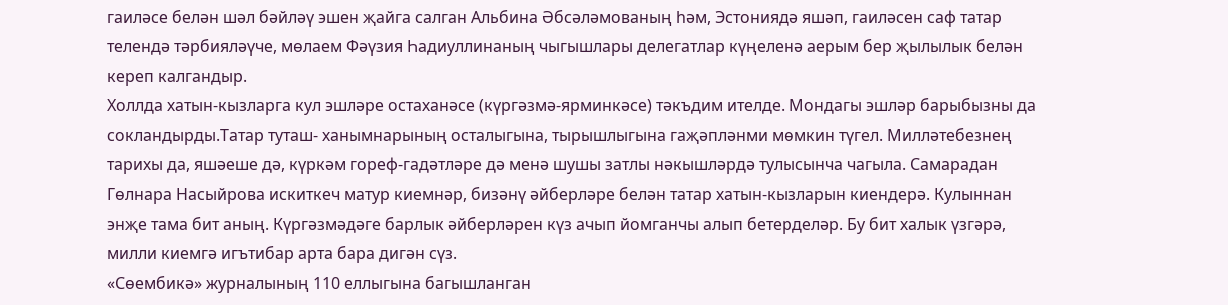гаиләсе белән шәл бәйләү эшен җайга салган Альбина Әбсәләмованың һәм, Эстониядә яшәп, гаиләсен саф татар телендә тәрбияләүче, мөлаем Фәүзия Һадиуллинаның чыгышлары делегатлар күңеленә аерым бер җылылык белән кереп калгандыр.
Холлда хатын-кызларга кул эшләре остаханәсе (күргәзмә-ярминкәсе) тәкъдим ителде. Мондагы эшләр барыбызны да сокландырды.Татар туташ- ханымнарының осталыгына, тырышлыгына гаҗәпләнми мөмкин түгел. Милләтебезнең тарихы да, яшәеше дә, күркәм гореф-гадәтләре дә менә шушы затлы нәкышләрдә тулысынча чагыла. Самарадан Гөлнара Насыйрова искиткеч матур киемнәр, бизәнү әйберләре белән татар хатын-кызларын киендерә. Кулыннан энҗе тама бит аның. Күргәзмәдәге барлык әйберләрен күз ачып йомганчы алып бетерделәр. Бу бит халык үзгәрә, милли киемгә игътибар арта бара дигән сүз.
«Сөембикә» журналының 110 еллыгына багышланган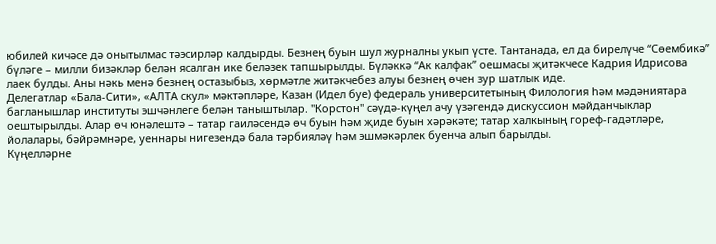юбилей кичәсе дә онытылмас тәэсирләр калдырды. Безнең буын шул журналны укып үсте. Тантанада, ел да бирелүче “Сөембикә” бүләге – милли бизәкләр белән ясалган ике беләзек тапшырылды. Бүләккә “Ак калфак” оешмасы җитәкчесе Кадрия Идрисова лаек булды. Аны нәкь менә безнең остазыбыз, хөрмәтле житәкчебез алуы безнең өчен зур шатлык иде.
Делегатлар «Бала-Сити», «АЛТА скул» мәктәпләре, Казан (Идел буе) федераль университетының Филология һәм мәдәниятара багланышлар институты эшчәнлеге белән таныштылар. "Корстон" сәүдә-күңел ачу үзәгендә дискуссион мәйданчыклар оештырылды. Алар өч юнәлештә – татар гаиләсендә өч буын һәм җиде буын хәрәкәте; татар халкының гореф-гадәтләре, йолалары, бәйрәмнәре, уеннары нигезендә бала тәрбияләү һәм эшмәкәрлек буенча алып барылды.
Күңелләрне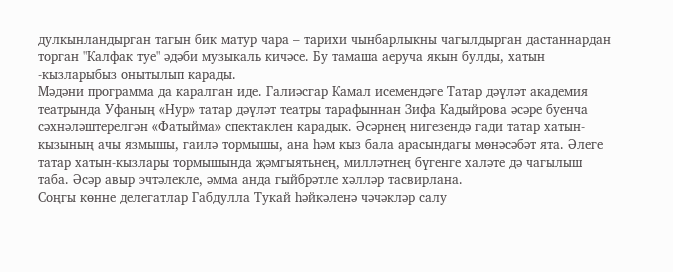дулкынландырган тагын бик матур чара – тарихи чынбарлыкны чагылдырган дастаннардан торган "Калфак туе" әдәби музыкаль кичәсе. Бу тамаша аеруча якын булды, хатын -кызларыбыз онытылып карады.
Мәдәни программа да каралган иде. Галиәсгар Камал исемендәге Татар дәүләт академия театрында Уфаның «Нур» татар дәүләт театры тарафыннан Зифа Кадыйрова әсәре буенча сәхнәләштерелгән «Фатыйма» спектаклен карадык. Әсәрнең нигезендә гади татар хатын-кызының ачы язмышы, гаилә тормышы, ана һәм кыз бала арасындагы мөнәсәбәт ята. Әлеге татар хатын-кызлары тормышында җәмгыятьнең, милләтнең бүгенге халәте дә чагылыш таба. Әсәр авыр эчтәлекле, әмма анда гыйбрәтле хәлләр тасвирлана.
Соңгы көнне делегатлар Габдулла Тукай һәйкәленә чәчәкләр салу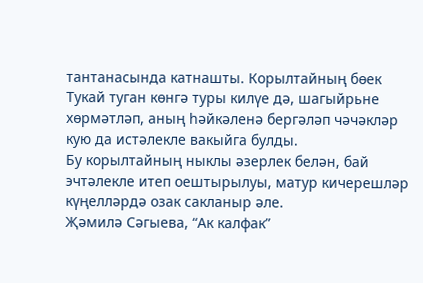тантанасында катнашты. Корылтайның бөек Тукай туган көнгә туры килүе дә, шагыйрьне хөрмәтләп, аның һәйкәленә бергәләп чәчәкләр кую да истәлекле вакыйга булды.
Бу корылтайның ныклы әзерлек белән, бай эчтәлекле итеп оештырылуы, матур кичерешләр күңелләрдә озак сакланыр әле.
Җәмилә Сәгыева, “Ак калфак”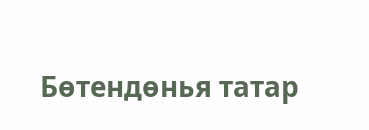Бөтендөнья татар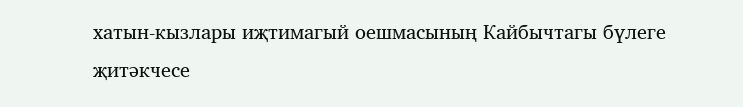хатын-кызлары иҗтимагый оешмасының Кайбычтагы бүлеге җитәкчесе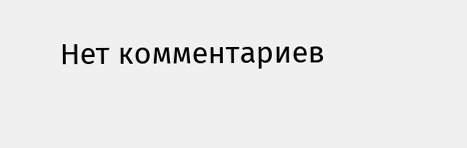Нет комментариев